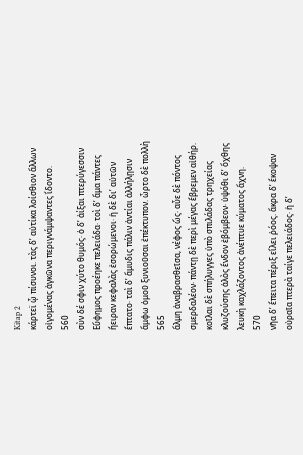Kitap 2
κάρτεϊ ᾧ πίσυνοι. τὰς δʼ αὐτίκα λοίσθιον ἄλλων
οἰγομένας ἀγκῶνα περιγνάμψαντες ἴδοντο.
560
σὺν δέ σφιν χύτο θυμός· ὁ δʼ ἀίξαι πτερύγεσσιν
Εὔφημος προέηκε πελειάδα· τοὶ δʼ ἅμα πάντες
ἤειραν κεφαλὰς ἐσορώμενοι· ἡ δὲ διʼ αὐτῶν
ἔπτατο· ταὶ δʼ ἄμυδις πάλιν ἀντίαι ἀλλήλῃσιν
ἄμφω ὁμοῦ ξυνιοῦσαι ἐπέκτυπον. ὦρτο δὲ πολλὴ
565
ἅλμη ἀναβρασθεῖσα, νέφος ὥς· αὖε δὲ πόντος
σμερδαλέον· πάντῃ δὲ περὶ μέγας ἔβρεμεν αἰθήρ.
κοῖλαι δὲ σπήλυγγες ὑπὸ σπιλάδας τρηχείας
κλυζούσης ἁλὸς ἔνδον ἐβόμβεον· ὑψόθι δʼ ὄχθης
λευκὴ καχλάζοντος ἀνέπτυε κύματος ἄχνη.
570
νῆα δʼ ἔπειτα πέριξ εἴλει ῥόος. ἄκρα δʼ ἔκοψαν
οὐραῖα πτερὰ ταίγε πελειάδος· ἡ δʼ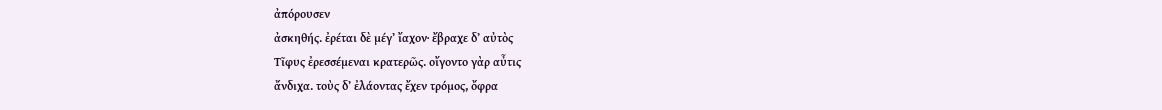ἀπόρουσεν
ἀσκηθής. ἐρέται δὲ μέγʼ ἴαχον· ἔβραχε δʼ αὐτὸς
Τῖφυς ἐρεσσέμεναι κρατερῶς. οἴγοντο γὰρ αὖτις
ἄνδιχα. τοὺς δʼ ἐλάοντας ἔχεν τρόμος, ὄφρα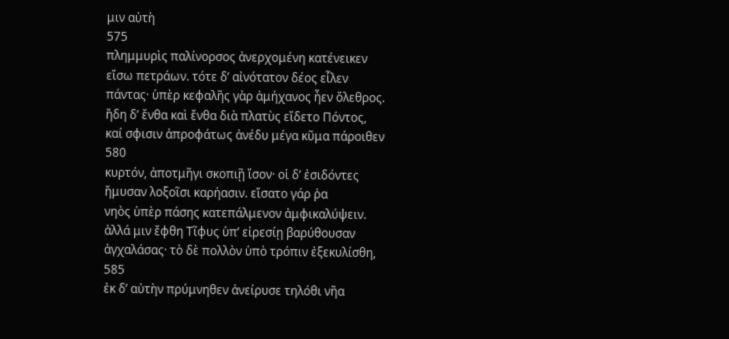μιν αὐτὴ
575
πλημμυρὶς παλίνορσος ἀνερχομένη κατένεικεν
εἴσω πετράων. τότε δʼ αἰνότατον δέος εἷλεν
πάντας· ὑπὲρ κεφαλῆς γὰρ ἀμήχανος ἦεν ὄλεθρος.
ἤδη δʼ ἔνθα καὶ ἔνθα διὰ πλατὺς εἴδετο Πόντος,
καί σφισιν ἀπροφάτως ἀνέδυ μέγα κῦμα πάροιθεν
580
κυρτόν, ἀποτμῆγι σκοπιῇ ἴσον· οἱ δʼ ἐσιδόντες
ἤμυσαν λοξοῖσι καρήασιν. εἴσατο γάρ ῥα
νηὸς ὑπὲρ πάσης κατεπάλμενον ἀμφικαλύψειν.
ἀλλά μιν ἔφθη Τῖφυς ὑπʼ εἰρεσίῃ βαρύθουσαν
ἀγχαλάσας· τὸ δὲ πολλὸν ὑπὸ τρόπιν ἐξεκυλίσθη,
585
ἐκ δʼ αὐτὴν πρύμνηθεν ἀνείρυσε τηλόθι νῆα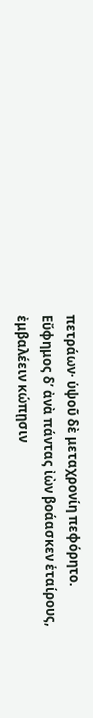πετράων· ὑψοῦ δὲ μεταχρονίη πεφόρητο.
Εὔφημος δʼ ἀνὰ πάντας ἰὼν βοάασκεν ἑταίρους,
ἐμβαλέειν κώπῃσιν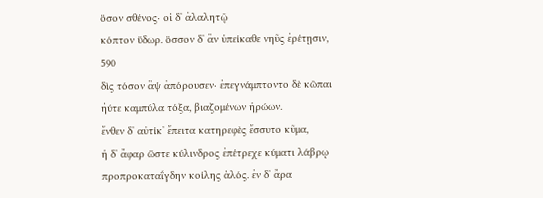ὅσον σθένος· οἱ δʼ ἀλαλητῷ
κόπτον ὕδωρ. ὅσσον δʼ ἂν ὑπείκαθε νηῦς ἐρέτῃσιν,
590
δὶς τόσον ἂψ ἀπόρουσεν· ἐπεγνάμπτοντο δὲ κῶπαι
ἠύτε καμπύλα τόξα, βιαζομένων ἡρώων.
ἔνθεν δʼ αὐτίκʼ ἔπειτα κατηρεφὲς ἔσσυτο κῦμα,
ἡ δʼ ἄφαρ ὥστε κύλινδρος ἐπέτρεχε κύματι λάβρῳ
προπροκαταΐγδην κοίλης ἁλός. ἐν δʼ ἄρα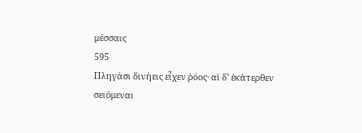μέσσαις
595
Πληγάσι δινήεις εἶχεν ῥόος· αἱ δʼ ἑκάτερθεν
σειόμεναι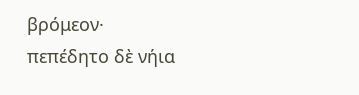βρόμεον· πεπέδητο δὲ νήια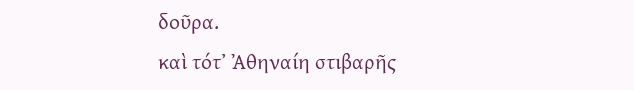δοῦρα.
καὶ τότʼ Ἀθηναίη στιβαρῆς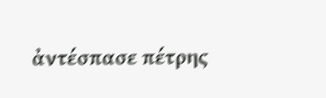ἀντέσπασε πέτρης